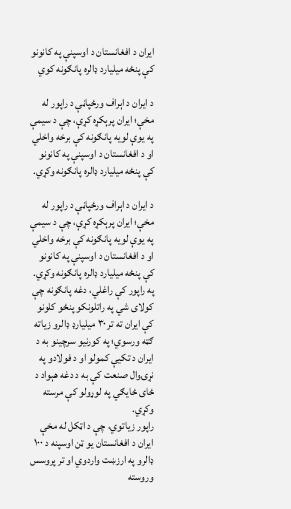ایران د افغانستان د اوسپنې په کانونو کې پنځه میلیارد ډالره پانګونه کوي

د ایران د اېراف ورځپاڼې د راپور له مخې؛ ایران پرېکړه کړې، چې د سیمې په یوې لویه پانګونه کې برخه واخلي او د افغانستان د اوسپنې په کانونو کې پنځه میلیارد ډالره پانګونه وکړي.

د ایران د اېراف ورځپاڼې د راپور له مخې؛ ایران پرېکړه کړې، چې د سیمې په یوې لویه پانګونه کې برخه واخلي او د افغانستان د اوسپنې په کانونو کې پنځه میلیارد ډالره پانګونه وکړي.
په راپور کې راغلي، دغه پانګونه چې کولای شي په راتلونکو پنځو کلونو کې ایران ته تر ۳۰ میلیارډ ډالرو زیاته ګټه ورسوي؛ په کورنیو سرچینو به د ایران د تکیې کمولو او د فولادو په نړۍوال صنعت کې به د دغه هېواد د ځای ځایګي په لوړولو کې مرسته وکړي.
راپور زیاتوي، چې د اټکل له مخې ایران د افغانستان یو ټن اوسپنه د ۱۰۰ ډالرو په ارزښت واردوي او تر پروسس وروسته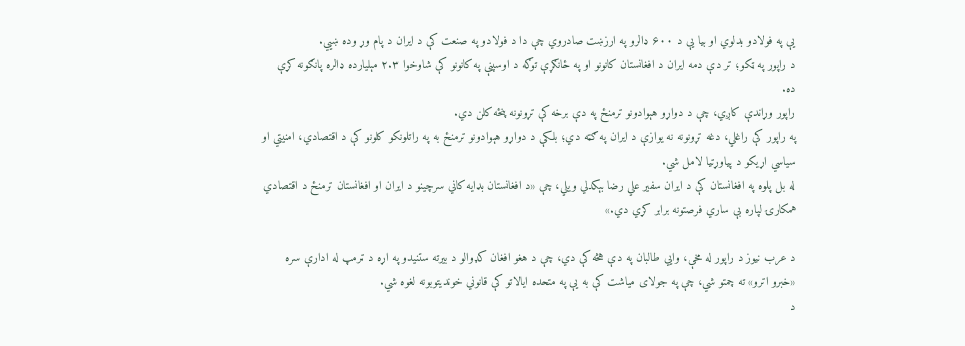یې په فولادو بدلوي او بیا یې د ۶۰۰ ډالرو په ارزښت صادروي چې دا د فولادو په صنعت کې د ایران د پام وړ وده ښیي.
د راپور په ټکو؛ تر دې دمه ایران د افغانستان کانونو او په ځانګړې توګه د اوسپنې په کانونو کې شاوخوا ۲.۳ مېلیارده ډالره پانګونه کړې ده.
راپور وړاندې کاږي، چې د دواړو هېوادونو ترمنځ په دې برخه کې تړونونه پنځه کلن دي.
په راپور کې راغلي، دغه تړونونه نه یوازې د ایران په ګټه دي؛ بلکې د دواړو هېوادونو ترمنځ به په راتلونکو کلونو کې د اقتصادي، امنیتي او سیاسي اړیکو د پیاوړتیا لامل شي.
له بل پلوه په افغانستان کې د ایران سفیر علي رضا بېکدلي ویلي، چې «د افغانستان بډایه کاني سرچینو د ایران او افغانستان ترمنځ د اقتصادي همکارۍ لپاره بې ساري فرصتونه برابر کړي دي.»

د عرب نیوز د راپور له مخې، وايي طالبان په دې هڅه کې دي، چې د هغو افغان کډوالو د بیرته ستنیدو په اړه د ټرمپ له ادارې سره «خبرو اترو» ته چمتو شي، چې په جولای میاشت کې به یې په متحده ایالاتو کې قانوني خوندیتوبونه لغوه شي.
د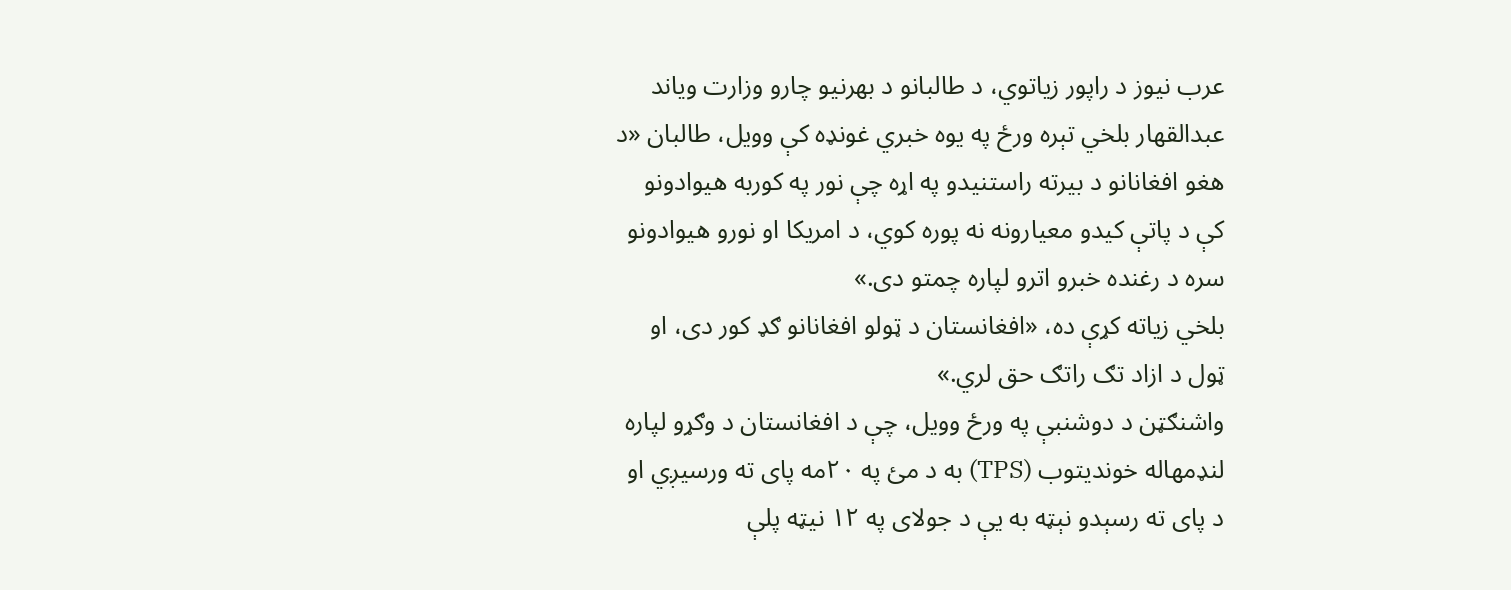عرب نیوز د راپور زیاتوي، د طالبانو د بهرنیو چارو وزارت ویاند عبدالقهار بلخي تېره ورځ په یوه خبري غونډه کې وویل، طالبان «د هغو افغانانو د بیرته راستنیدو په اړه چې نور په کوربه هیوادونو کې د پاتې کیدو معیارونه نه پوره کوي، د امریکا او نورو هیوادونو سره د رغنده خبرو اترو لپاره چمتو دی.»
بلخي زیاته کړې ده، «افغانستان د ټولو افغانانو ګډ کور دی، او ټول د ازاد تګ راتګ حق لري.»
واشنګټن د دوشنبې په ورځ وویل، چې د افغانستان د وګړو لپاره لنډمهاله خونديتوب (TPS) به د مئ په ۲۰مه پای ته ورسیږي او د پای ته رسېدو نېټه به یې د جولای په ۱۲ نیټه پلې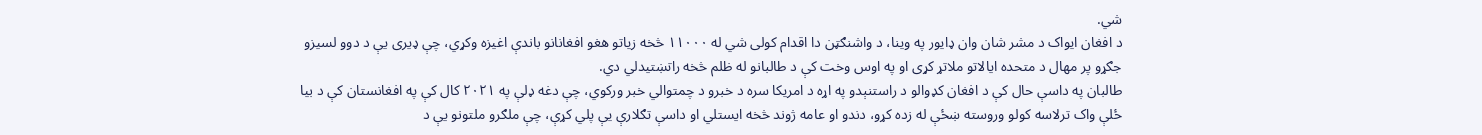شي.
د افغان ایواک د مشر شان وان ډایور په وینا، د واشنګټن دا اقدام کولی شي له ۱۱۰۰۰ څخه زیاتو هغو افغانانو باندې اغیزه وکړي، چې ډیری یې د دوو لسیزو جګړو پر مهال د متحده ایالاتو ملاتړ کړی او په اوس وخت کې د طالبانو له ظلم څخه راتښتیدلي دي.
طالبان په داسې حال کې د افغان کډوالو د راستنېدو په اړه د امریکا سره د خبرو د چمتوالي خبر ورکوي، چې دغه ډلې په ۲۰۲۱ کال کې په افغانستان کې د بیا ځلې واک ترلاسه کولو وروسته ښځې له زده کړو، دندو او عامه ژوند څخه ایستلي او داسې تګلارې یې پلي کړې، چې ملګرو ملتونو یې د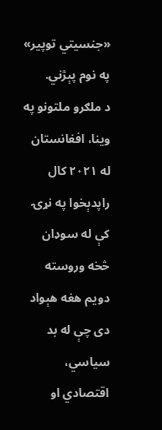«جنسيتي توپیر» په نوم پېژني.
د ملګرو ملتونو په وینا، افغانستان له ۲۰۲۱ کال راپدېخوا په نړۍ کې له سوډان څخه وروسته دویم هغه هېواد دی چې له بد سیاسي، اقتصادي او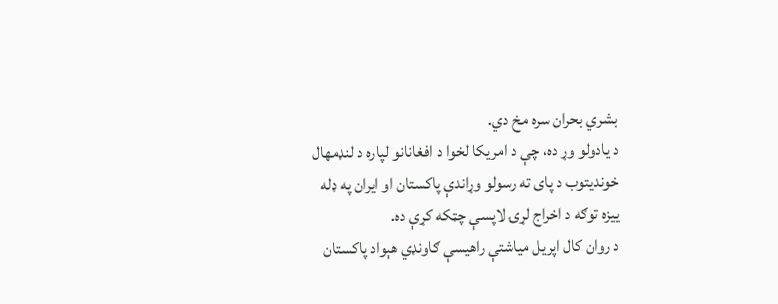بشري بحران سره مخ دي.
د یادولو وړ ده، چې د امریکا لخوا د افغانانو لپاره د لنډمهال خوندیتوب د پای ته رسولو وړاندې پاکستان او ایران په ډله ییزه توګه د اخراج لړۍ لاپسې چټکه کړې ده.
د روان کال اپریل میاشتې راهیسې ګاونډي هېواد پاکستان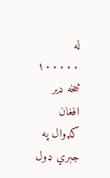له ۱۰۰۰۰۰ څخه ډير افغان کډوال په جبري ډول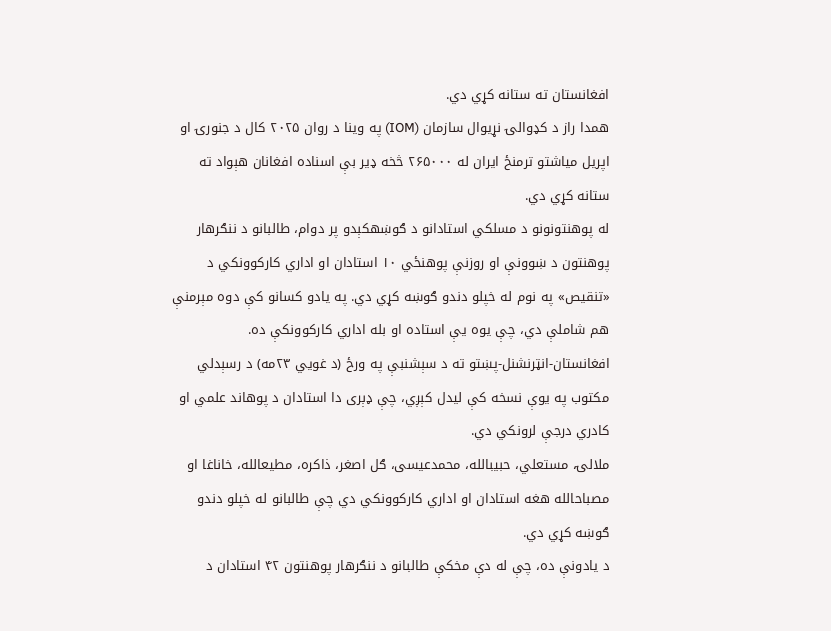افغانستان ته ستانه کړي دي.
همدا راز د کډوالۍ نړیوال سازمان (IOM) په وینا د روان ۲۰۲۵ کال د جنورۍ او اپریل میاشتو ترمنځ ایران له ۲۶۵۰۰۰ څخه ډیر بې اسناده افغانان هېواد ته ستانه کړي دي.
له پوهنتونونو د مسلکي استادانو د ګوښهکېدو پر دوام، طالبانو د ننګرهار پوهنتون د ښوونې او روزنې پوهنځي ۱۰ استادان او اداري کارکوونکي د «تنقیص» په نوم له خپلو دندو ګوښه کړي دي. په یادو کسانو کې دوه مېرمنې هم شاملې دي، چې یوه یې استاده او بله اداري کارکوونکې ده.
افغانستان-انټرنشنل-پښتو ته د سېشنبې په ورځ (د غويي ۲۳مه) د رسېدلي مکتوب په یوې نسخه کې لیدل کېږي، چې ډېری دا استادان د پوهاند علمي او کادري درجې لرونکي دي.
ملالۍ، مستعلي، حبیبالله، محمدعیسی، ګل اصغر، ذاکره، مطیعالله، خاناغا او مصباحالله هغه استادان او اداري کارکوونکي دي چې طالبانو له خپلو دندو ګوښه کړي دي.
د یادونې ده، چې له دې مخکې طالبانو د ننګرهار پوهنتون ۴۲ استادان د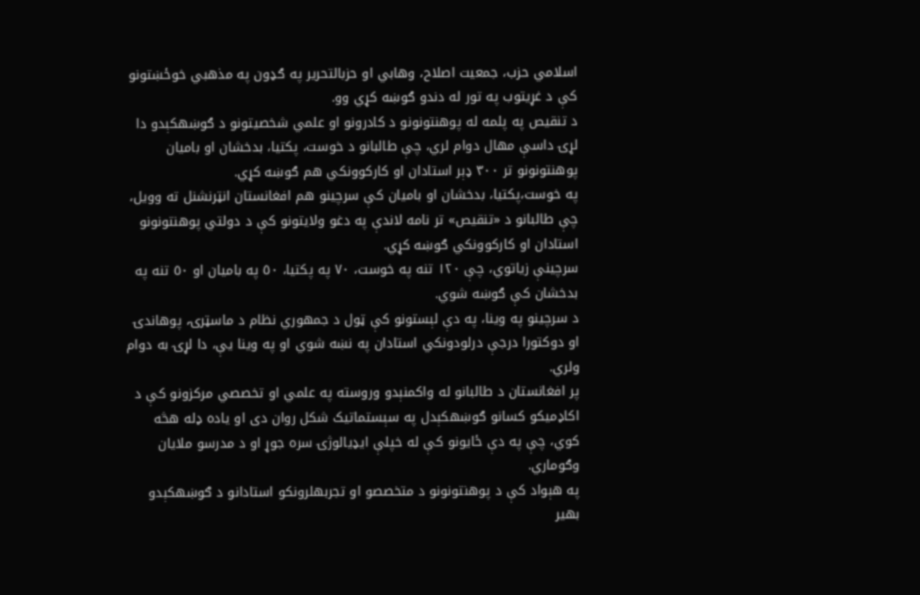اسلامي حزب، جمعیت اصلاح، وهابي او حزبالتحریر په ګډون په مذهبي خوځښتونو کې د غړیتوب په تور له دندو ګوښه کړي وو.
د تنقیص په پلمه له پوهنتونونو د کادرونو او علمي شخصیتونو د ګوښهکېدو دا لړۍ داسې مهال دوام لري، چې طالبانو د خوست، پکتیا، بدخشان او بامیان پوهنتونونو تر ۳۰۰ ډېر استادان او کارکوونکي هم ګوښه کړي.
په خوست،پکتیا، بدخشان او بامیان کې سرچینو هم افغانستان انټرنشنل ته وویل، چې طالبانو د «تنقیص» تر نامه لاندې په دغو ولایتونو کې د دولتي پوهنتونونو استادان او کارکوونکي ګوښه کړي.
سرچينې زیاتوي، چې ١٢٠ تنه په خوست، ۷۰ په پکتیا، ٥٠ په باميان او ٥٠ تنه په بدخشان کې ګوښه شوي.
د سرچینو په وینا، په دې لېستونو کې ټول د جمهوري نظام د ماسټرۍ، پوهاندۍ او دوکتورا درجې درلودونکي استادان په نښه شوي او په وینا یې، دا لړۍ به دوام ولري.
پر افغانستان د طالبانو له واکمنېدو وروسته په علمي او تخصصي مرکزونو کې د اکاډمیکو کسانو ګوښهکېدل په سېستماتیک شکل روان دی او یاده ډله هڅه کوي، چې په دې ځایونو کې له خپلې ایډيالوژۍ سره جوړ او د مدرسو ملایان وګوماري.
په هېواد کې د پوهنتونونو د متخصصو او تجربهلرونکو استادانو د ګوښهکېدو بهیر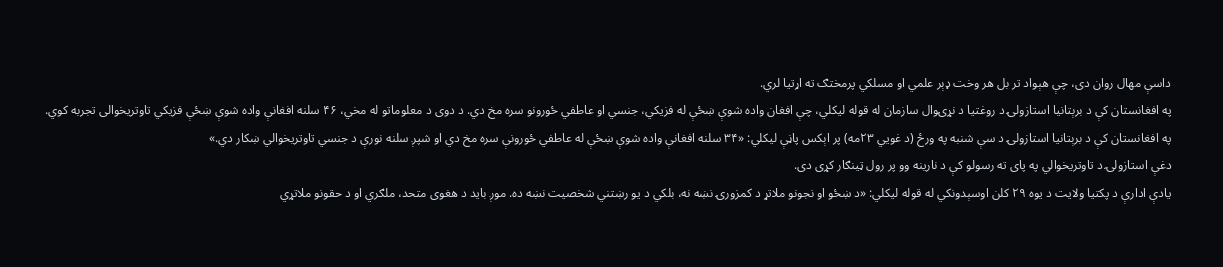داسې مهال روان دی، چې هېواد تر بل هر وخت ډېر علمي او مسلکي پرمختګ ته اړتیا لري.
په افغانستان کې د برېتانیا استازولۍ د روغتيا د نړۍوال سازمان له قوله ليکلي، چې افغان واده شوې ښځې له فزيکي، جنسي او عاطفي ځورونو سره مخ دي. د دوی د معلوماتو له مخي، ۴۶ سلنه افغانې واده شوې ښځې فزيکي تاوتريخوالی تجربه کوي.
په افغانستان کې د برېتانيا استازولۍ د سې شنبه په ورځ (د غويي ۲۳مه) پر اېکس پاڼې لیکلي: «۳۴ سلنه افغانې واده شوې ښځې له عاطفي ځورونې سره مخ دي او شپږ سلنه نورې د جنسي تاوتريخوالي ښکار دي.»
دغې استازولۍ د تاوتريخوالي په پای ته رسولو کې د نارينه وو پر رول ټينګار کړی دی.
یادې ادارې د پکتيا ولایت د یوه ۲۹ کلن اوسېدونکي له قوله لیکلي: «د ښځو او نجونو ملاتړ د کمزورۍ نښه نه، بلکي د یو رښتني شخصیت نښه ده. موږ باید د هغوی متحد، ملګري او د حقونو ملاتړي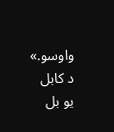واوسو.»
د کابل یو بل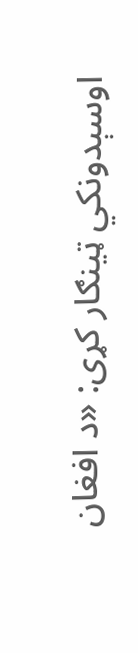اوسېدونکي ټينګار کړی: «د افغان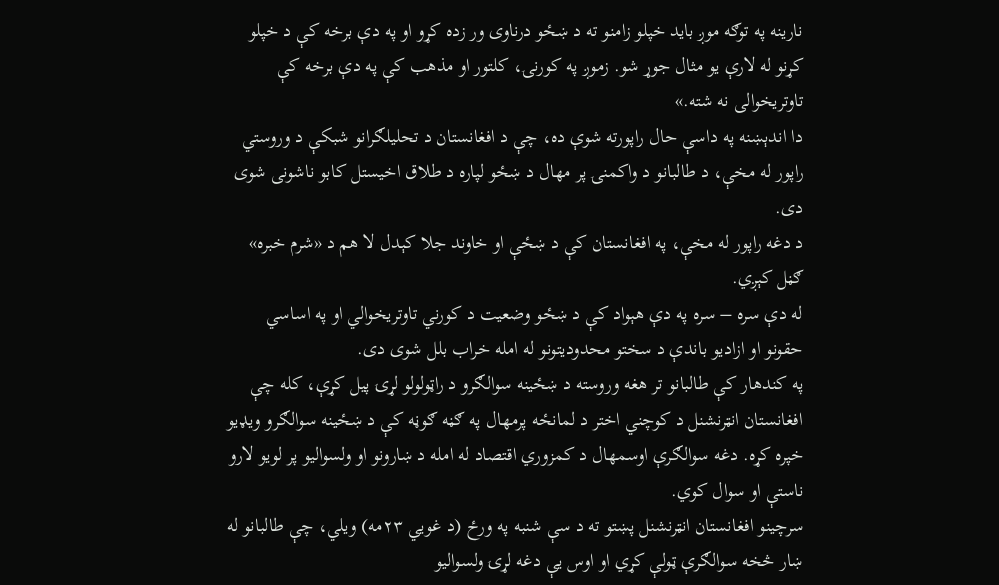نارينه په توګه موږ باید خپلو زامنو ته د ښځو درناوی ور زده کړو او په دې برخه کې د خپلو کړنو له لارې يو مثال جوړ شو. زموږ په کورنۍ، کلتور او مذهب کې په دې برخه کې تاوتريخوالی نه شته.»
دا اندېښنه په داسې حال راپورته شوې ده، چې د افغانستان د تحلیلګرانو شبکې د وروستي راپور له مخې، د طالبانو د واکمنۍ پر مهال د ښځو لپاره د طلاق اخیستل کابو ناشونی شوی دی.
د دغه راپور له مخې، په افغانستان کې د ښځې او خاوند جلا کېدل لا هم د «شرم خبره» ګڼل کېږي.
له دې سره – سره په دې هېواد کې د ښځو وضعیت د کورني تاوتریخوالي او په اساسي حقونو او ازادیو باندې د سختو محدودیتونو له امله خراب بلل شوی دی.
په کندهار کې طالبانو تر هغه وروسته د ښځينه سوالګرو د راټولولو لړۍ پيل کړې، کله چې افغانستان انټرنشنل د کوچني اختر د لمانځه پرمهال په ګڼه ګوڼه کې د ښځينه سوالګرو ويډيو خپره کړه. دغه سوالګرې اوسمهال د کمزوري اقتصاد له امله د ښارونو او ولسواليو پر لویو لارو ناستې او سوال کوي.
سرچينو افغانستان انټرنشنل پښتو ته د سې شنبه په ورځ (د غويي ۲۳مه) ویلي، چې طالبانو له ښار څخه سوالګرې ټولې کړي او اوس یې دغه لړۍ ولسواليو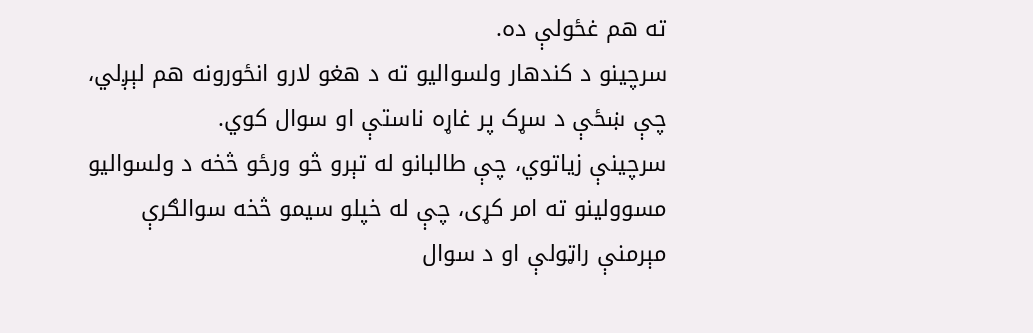ته هم غځولې ده.
سرچينو د کندهار ولسواليو ته د هغو لارو انځورونه هم لېږلي، چې ښځې د سړک پر غاړه ناستې او سوال کوي.
سرچينې زياتوي، چې طالبانو له تېرو څو ورځو څخه د ولسواليو مسوولينو ته امر کړی، چې له خپلو سیمو څخه سوالګرې مېرمنې راټولې او د سوال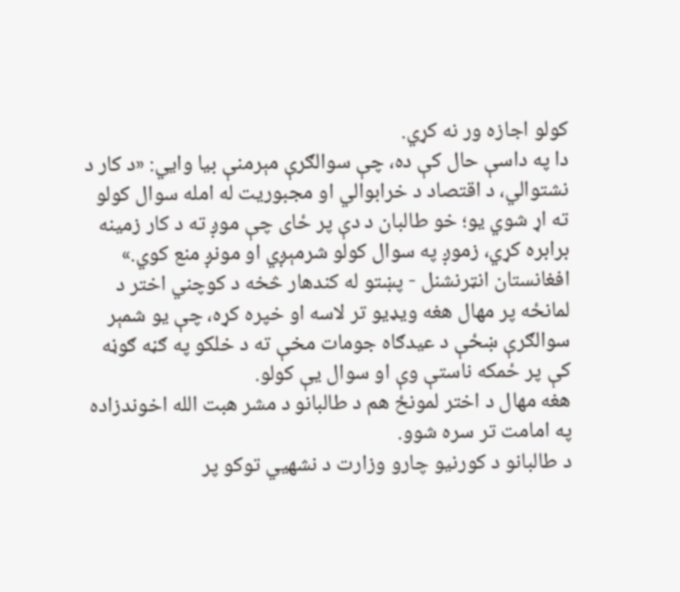کولو اجازه ور نه کړي.
دا په داسې حال کې ده، چې سوالګرې مېرمنې بیا وایي: «د کار د نشتوالي، د اقتصاد د خرابوالي او مجبوریت له امله سوال کولو ته اړ شوي یو؛ خو طالبان د دې پر ځای چې موږ ته د کار زمینه برابره کړي، زموږ په سوال کولو شرمېږي او مونږ منع کوي.»
افغانستان انټرنشنل - پښتو له کندهار څخه د کوچني اختر د لمانځه پر مهال هغه ويډيو تر لاسه او خپره کړه، چې یو شمېر سوالګرې ښځې د عیدګاه جومات مخې ته د خلکو په ګڼه ګوڼه کې پر ځمکه ناستې وې او سوال یې کولو.
هغه مهال د اختر لمونځ هم د طالبانو د مشر هبت الله اخوندزاده په امامت تر سره شوو.
د طالبانو د کورنیو چارو وزارت د نشهیي توکو پر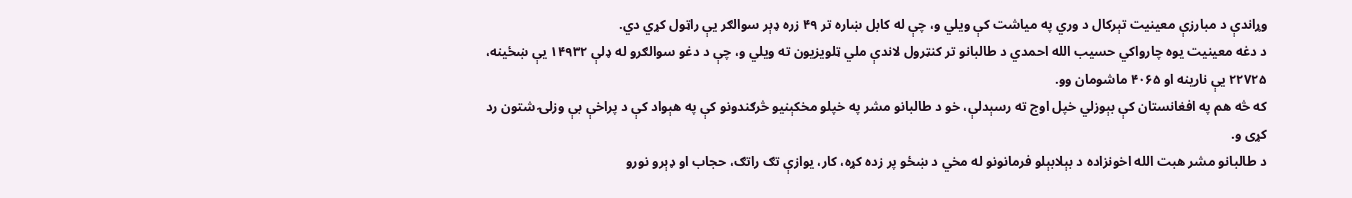وړاندې د مبارزې معینیت تېرکال د وري په مياشت کې ویلي و، چې له کابل ښاره تر ۴۹ زره ډېر سوالګر یې راټول کړي دي.
د دغه معینیت یوه چارواکي حسیب الله احمدي د طالبانو تر کنټرول لاندې ملي ټلویزیون ته ویلي و، چې د دغو سوالګرو له ډلې ۱۴۹۳۲ یې ښځینه، ۲۲۷۲۵ یې نارینه او ۴۰۶۵ ماشومان وو.
که څه هم په افغانستان کې بېوزلي خپل اوج ته رسېدلې، خو د طالبانو مشر په خپلو مخکېنيو څرګندونو کې په هېواد کې د پراخې بې وزلۍ شتون رد کړی و.
د طالبانو مشر هبت الله اخونزاده د بېلابېلو فرمانونو له مخي د ښځو پر زده کړه، کار، یوازې تګ راتګ، حجاب او ډېرو نورو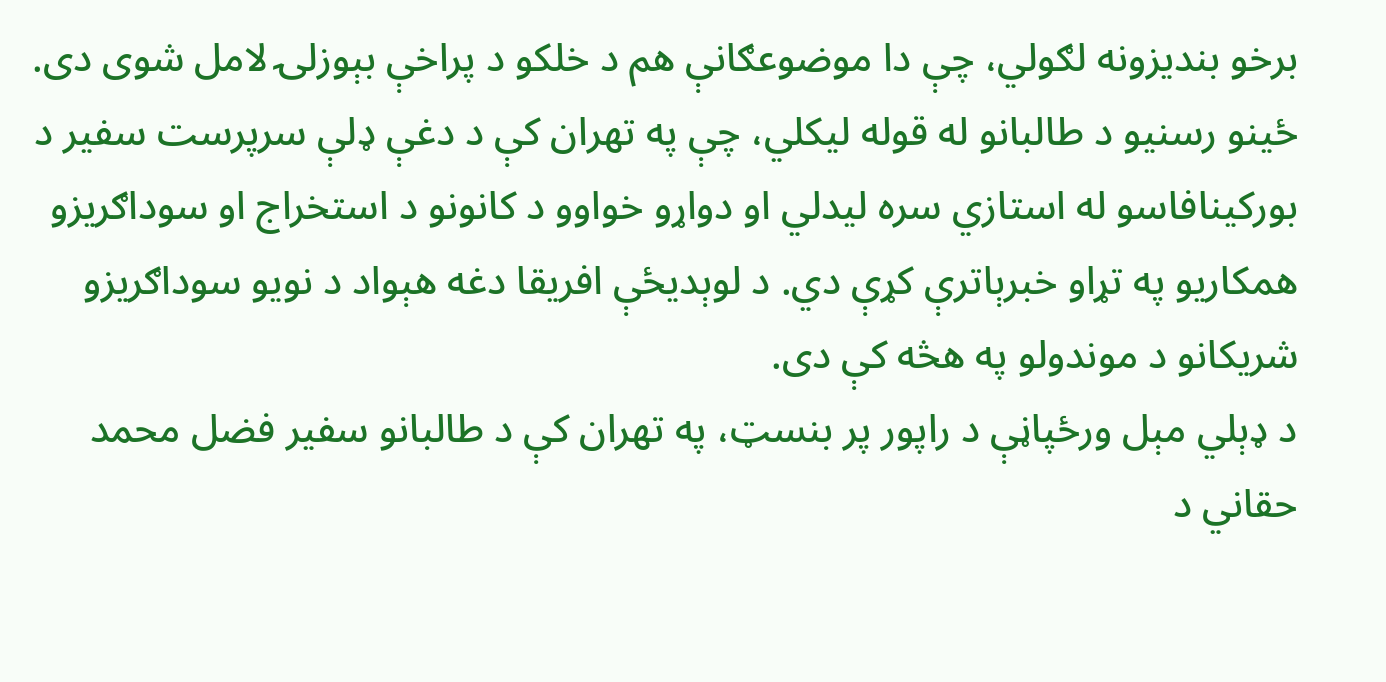برخو بندیزونه لګولي، چې دا موضوعګانې هم د خلکو د پراخې بېوزلۍ لامل شوی دی.
ځینو رسنیو د طالبانو له قوله لیکلي، چې په تهران کې د دغې ډلې سرپرست سفير د بورکینافاسو له استازي سره لیدلي او دواړو خواوو د کانونو د استخراج او سوداګريزو همکاريو په تړاو خبرېاترې کړې دي. د لوېديځې افریقا دغه هېواد د نویو سوداګريزو شریکانو د موندولو په هڅه کې دی.
د ډېلي مېل ورځپاڼې د راپور پر بنسټ، په تهران کې د طالبانو سفير فضل محمد حقاني د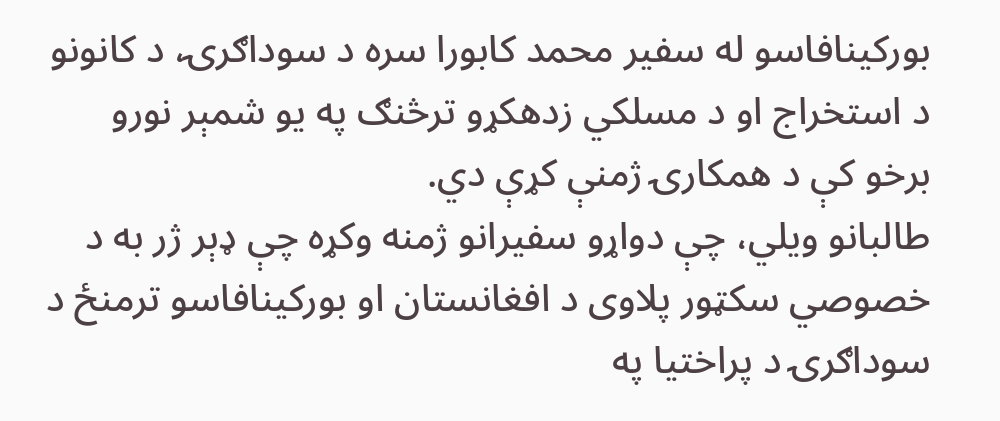بورکینافاسو له سفير محمد کابورا سره د سوداګرۍ، د کانونو د استخراج او د مسلکي زدهکړو ترڅنګ په یو شمېر نورو برخو کې د همکارۍ ژمنې کړې دي.
طالبانو ویلي، چې دواړو سفیرانو ژمنه وکړه چې ډېر ژر به د خصوصي سکټور پلاوی د افغانستان او بورکینافاسو ترمنځ د سوداګرۍ د پراختیا په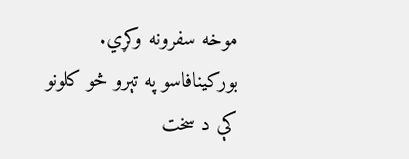موخه سفرونه وکړي.
بورکینافاسو په تېرو څو کلونو کې د سخت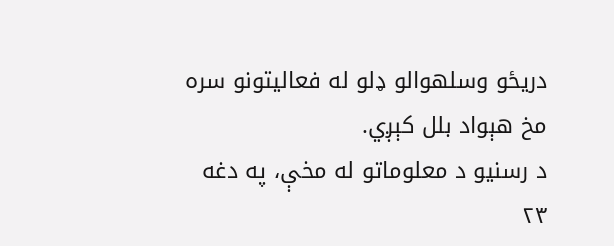دريځو وسلهوالو ډلو له فعالیتونو سره مخ هېواد بلل کېږي.
د رسنیو د معلوماتو له مخې، په دغه ۲۳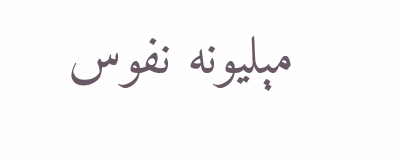مېلیونه نفوس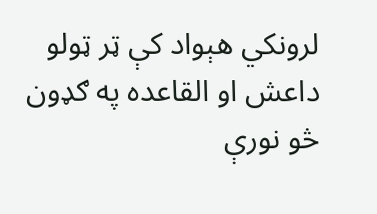لرونکي هېواد کې ټر ټولو داعش او القاعده په ګډون څو نورې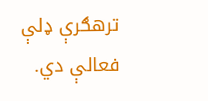ترهګرې ډلې فعالې دي.